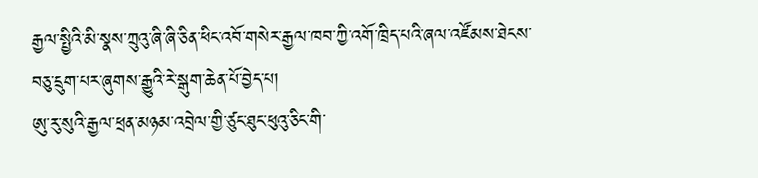རྒྱལ་སྤྱིའི་མི་སྣས་ཀྲུའུ་ཞི་ཞི་ཅིན་ཕིང་འབོ་གསེར་རྒྱལ་ཁབ་ཀྱི་འགོ་ཁྲིད་པའི་ཞལ་འཛོམས་ཐེངས་བཅུ་དྲུག་པར་ཞུགས་རྒྱུའི་རེ་སྒུག་ཆེན་པོ་བྱེད་པ།
ཨུ་རུ་སུའི་རྒྱལ་ཕྲན་མཉམ་འབྲེལ་གྱི་ཙུང་ཐུང་ཕུའུ་ཅིང་གི་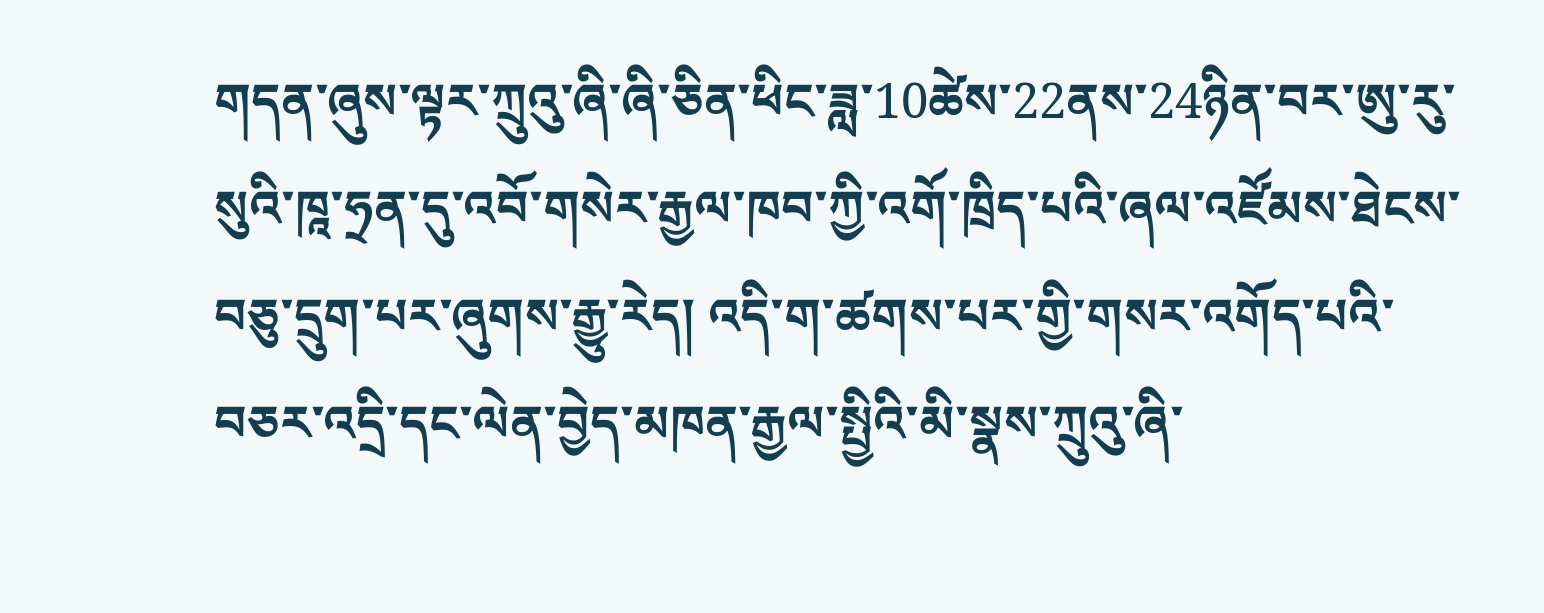གདན་ཞུས་ལྟར་ཀྲུའུ་ཞི་ཞི་ཅིན་ཕིང་ཟླ་10ཚེས་22ནས་24ཉིན་བར་ཨུ་རུ་སུའི་ཁཱ་ཧྲན་དུ་འབོ་གསེར་རྒྱལ་ཁབ་ཀྱི་འགོ་ཁྲིད་པའི་ཞལ་འཛོམས་ཐེངས་བཅུ་དྲུག་པར་ཞུགས་རྒྱུ་རེད། འདི་ག་ཚགས་པར་གྱི་གསར་འགོད་པའི་བཅར་འདྲི་དང་ལེན་བྱེད་མཁན་རྒྱལ་སྤྱིའི་མི་སྣས་ཀྲུའུ་ཞི་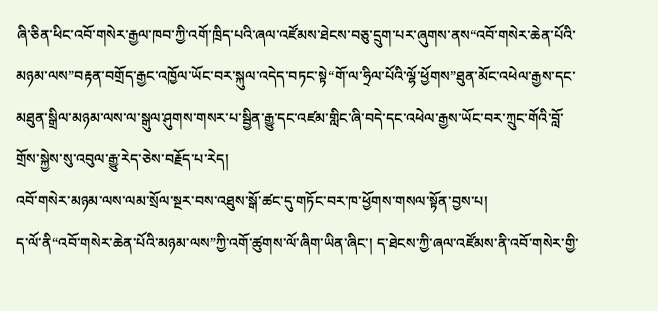ཞི་ཅིན་ཕིང་འབོ་གསེར་རྒྱལ་ཁབ་ཀྱི་འགོ་ཁྲིད་པའི་ཞལ་འཛོམས་ཐེངས་བཅུ་དྲུག་པར་ཞུགས་ནས“འབོ་གསེར་ཆེན་པོའི་མཉམ་ལས”བརྟན་བགྲོད་རྒྱང་འཁྱོལ་ཡོང་བར་སྐུལ་འདེད་བཏང་སྟེ“གོ་ལ་ཧྲིལ་པོའི་ལྷོ་ཕྱོགས”ཐུན་མོང་འཕེལ་རྒྱས་དང་མཐུན་སྒྲིལ་མཉམ་ལས་ལ་སྒུལ་ཤུགས་གསར་པ་སྦྱིན་རྒྱུ་དང་འཛམ་གླིང་ཞི་བདེ་དང་འཕེལ་རྒྱས་ཡོང་བར་ཀྲུང་གོའི་བློ་གྲོས་སྐྱེས་སུ་འབུལ་རྒྱུ་རེད་ཅེས་བརྗོད་པ་རེད།
འབོ་གསེར་མཉམ་ལས་ལམ་སྲོལ་སྔར་བས་འཐུས་སྒོ་ཚང་དུ་གཏོང་བར་ཁ་ཕྱོགས་གསལ་སྟོན་བྱས་པ།
ད་ལོ་ནི“འབོ་གསེར་ཆེན་པོའི་མཉམ་ལས”ཀྱི་འགོ་ཚུགས་ལོ་ཞིག་ཡིན་ཞིང་། ད་ཐེངས་ཀྱི་ཞལ་འཛོམས་ནི་འབོ་གསེར་གྱི་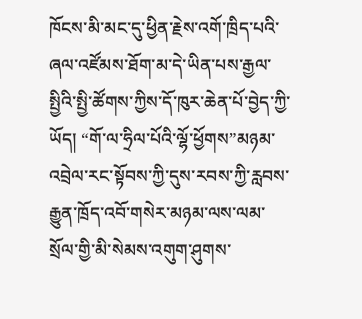ཁོངས་མི་མང་དུ་ཕྱིན་རྗེས་འགོ་ཁྲིད་པའི་ཞལ་འཛོམས་ཐོག་མ་དེ་ཡིན་པས་རྒྱལ་སྤྱིའི་སྤྱི་ཚོགས་ཀྱིས་དོ་ཁུར་ཆེན་པོ་བྱེད་ཀྱི་ཡོད། “གོ་ལ་ཧྲིལ་པོའི་ལྷོ་ཕྱོགས”མཉམ་འབྲེལ་རང་སྟོབས་ཀྱི་དུས་རབས་ཀྱི་རླབས་རྒྱུན་ཁྲོད་འབོ་གསེར་མཉམ་ལས་ལམ་སྲོལ་གྱི་མི་སེམས་འགུག་ཤུགས་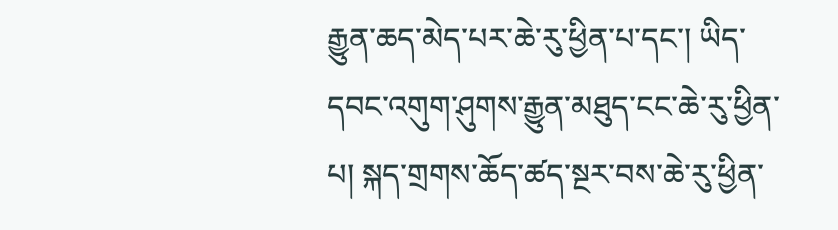རྒྱུན་ཆད་མེད་པར་ཆེ་རུ་ཕྱིན་པ་དང་། ཡིད་དབང་འགུག་ཤུགས་རྒྱུན་མཐུད་ངང་ཆེ་རུ་ཕྱིན་པ། སྐད་གྲགས་ཆོད་ཚད་སྔར་བས་ཆེ་རུ་ཕྱིན་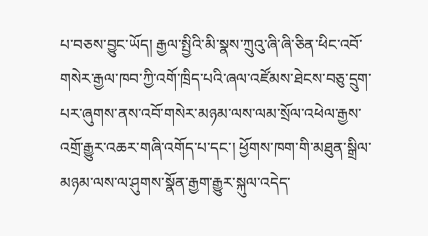པ་བཅས་བྱུང་ཡོད། རྒྱལ་སྤྱིའི་མི་སྣས་ཀྲུའུ་ཞི་ཞི་ཅིན་ཕིང་འབོ་གསེར་རྒྱལ་ཁབ་ཀྱི་འགོ་ཁྲིད་པའི་ཞལ་འཛོམས་ཐེངས་བཅུ་དྲུག་པར་ཞུགས་ནས་འབོ་གསེར་མཉམ་ལས་ལམ་སྲོལ་འཕེལ་རྒྱས་འགྲོ་རྒྱུར་འཆར་གཞི་འགོད་པ་དང་། ཕྱོགས་ཁག་གི་མཐུན་སྒྲིལ་མཉམ་ལས་ལ་ཤུགས་སྣོན་རྒྱག་རྒྱུར་སྐུལ་འདེད་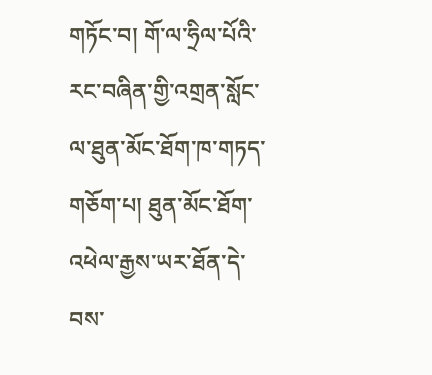གཏོང་བ། གོ་ལ་ཧྲིལ་པོའི་རང་བཞིན་གྱི་འགྲན་སློང་ལ་ཐུན་མོང་ཐོག་ཁ་གཏད་གཅོག་པ། ཐུན་མོང་ཐོག་འཕེལ་རྒྱས་ཡར་ཐོན་དེ་བས་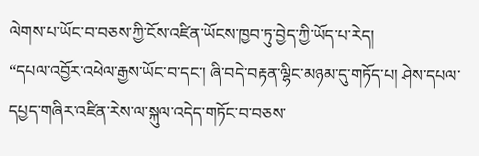ལེགས་པ་ཡོང་བ་བཅས་ཀྱི་ངོས་འཛིན་ཡོངས་ཁྱབ་ཏུ་བྱེད་ཀྱི་ཡོད་པ་རེད།
“དཔལ་འབྱོར་འཕེལ་རྒྱས་ཡོང་བ་དང་། ཞི་བདེ་བརྟན་ལྷིང་མཉམ་དུ་གཏོད་པ། ཤེས་དཔལ་དཔྱད་གཞིར་འཛིན་རེས་ལ་སྐུལ་འདེད་གཏོང་བ་བཅས་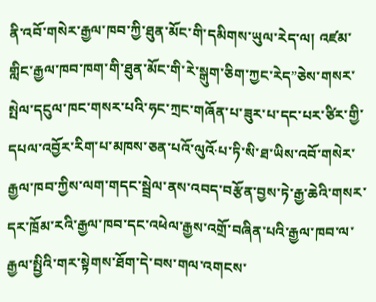ནི་འབོ་གསེར་རྒྱལ་ཁབ་ཀྱི་ཐུན་མོང་གི་དམིགས་ཡུལ་རེད་ལ། འཛམ་གླིང་རྒྱལ་ཁབ་ཁག་གི་ཐུན་མོང་གི་རེ་སྒུག་ཅིག་ཀྱང་རེད”ཅེས་གསར་སྤེལ་དངུལ་ཁང་གསར་པའི་ཧང་ཀྲང་གཞོན་པ་ཟུར་པ་དང་པར་ཙིར་གྱི་དཔལ་འབྱོར་རིག་པ་མཁས་ཅན་པའོ་ལུའོ·པ་ཏི་སི་ཐ་ཡིས་འབོ་གསེར་རྒྱལ་ཁབ་ཀྱིས་ལག་གདང་སྦྲེལ་ནས་འབད་བརྩོན་བྱས་ཏེ་རྒྱ་ཆེའི་གསར་དར་ཁྲོམ་རའི་རྒྱལ་ཁབ་དང་འཕེལ་རྒྱས་འགྲོ་བཞིན་པའི་རྒྱལ་ཁབ་ལ་རྒྱལ་སྤྱིའི་གར་སྟེགས་ཐོག་དེ་བས་གལ་འགངས་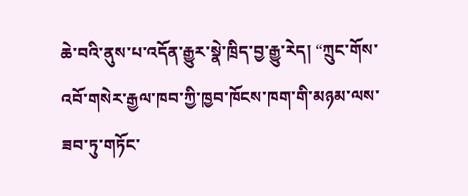ཆེ་བའི་ནུས་པ་འདོན་རྒྱུར་སྣེ་ཁྲིད་བྱ་རྒྱུ་རེད། “ཀྲུང་གོས་འབོ་གསེར་རྒྱལ་ཁབ་ཀྱི་ཁྱབ་ཁོངས་ཁག་གི་མཉམ་ལས་ཟབ་ཏུ་གཏོང་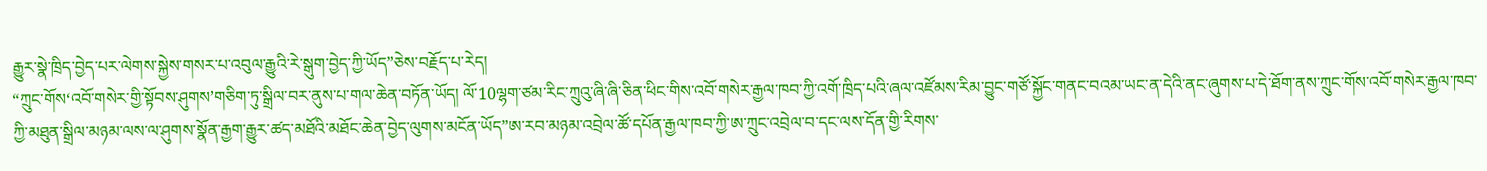རྒྱུར་སྣེ་ཁྲིད་བྱེད་པར་ལེགས་སྐྱེས་གསར་པ་འབུལ་རྒྱུའི་རེ་སྒུག་བྱེད་ཀྱི་ཡོད”ཅེས་བརྗོད་པ་རེད།
“ཀྲུང་གོས‘འབོ་གསེར་གྱི་སྟོབས་ཤུགས’གཅིག་ཏུ་སྒྲིལ་བར་ནུས་པ་གལ་ཆེན་བཏོན་ཡོད། ལོ་10ལྷག་ཙམ་རིང་ཀྲུའུ་ཞི་ཞི་ཅིན་ཕིང་གིས་འབོ་གསེར་རྒྱལ་ཁབ་ཀྱི་འགོ་ཁྲིད་པའི་ཞལ་འཛོམས་རིམ་བྱུང་གཙོ་སྐྱོང་གནང་བའམ་ཡང་ན་དེའི་ནང་ཞུགས་པ་དེ་ཐོག་ནས་ཀྲུང་གོས་འབོ་གསེར་རྒྱལ་ཁབ་ཀྱི་མཐུན་སྒྲིལ་མཉམ་ལས་ལ་ཤུགས་སྣོན་རྒྱག་རྒྱུར་ཚད་མཐོའི་མཐོང་ཆེན་བྱེད་ལུགས་མངོན་ཡོད”ཨ་རབ་མཉམ་འབྲེལ་ཚོ་དཔོན་རྒྱལ་ཁབ་ཀྱི་ཨ་ཀྲུང་འབྲེལ་བ་དང་ལས་དོན་གྱི་རིགས་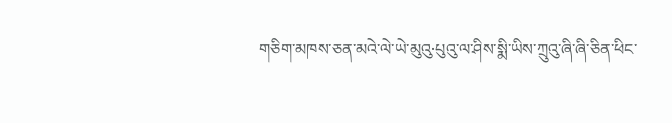གཅིག་མཁས་ཅན་མའེ་ལེ་ཡེ་མུའུ·པུའུ་ལ་ཤིས་སྨི་ཡིས་ཀྲུའུ་ཞི་ཞི་ཅིན་ཕིང་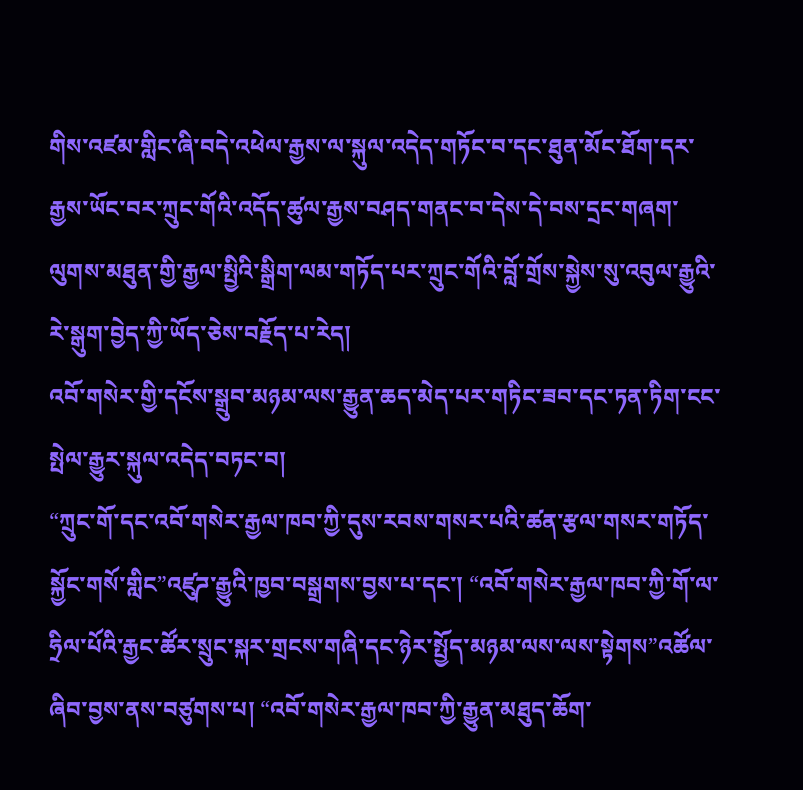གིས་འཛམ་གླིང་ཞི་བདེ་འཕེལ་རྒྱས་ལ་སྐུལ་འདེད་གཏོང་བ་དང་ཐུན་མོང་ཐོག་དར་རྒྱས་ཡོང་བར་ཀྲུང་གོའི་འདོད་ཚུལ་རྒྱས་བཤད་གནང་བ་དེས་དེ་བས་དྲང་གཞག་ལུགས་མཐུན་གྱི་རྒྱལ་སྤྱིའི་སྒྲིག་ལམ་གཏོད་པར་ཀྲུང་གོའི་བློ་གྲོས་སྐྱེས་སུ་འབུལ་རྒྱུའི་རེ་སྒུག་བྱེད་ཀྱི་ཡོད་ཅེས་བརྗོད་པ་རེད།
འབོ་གསེར་གྱི་དངོས་སྒྲུབ་མཉམ་ལས་རྒྱུན་ཆད་མེད་པར་གཏིང་ཟབ་དང་ཏན་ཏིག་ངང་སྤེལ་རྒྱུར་སྐུལ་འདེད་བཏང་བ།
“ཀྲུང་གོ་དང་འབོ་གསེར་རྒྱལ་ཁབ་ཀྱི་དུས་རབས་གསར་པའི་ཚན་རྩལ་གསར་གཏོད་སྐྱོང་གསོ་གླིང”འཛུཌ་རྒྱུའི་ཁྱབ་བསྒྲགས་བྱས་པ་དང་། “འབོ་གསེར་རྒྱལ་ཁབ་ཀྱི་གོ་ལ་ཧྲིལ་པོའི་རྒྱང་ཚོར་སྲུང་སྐར་གྲངས་གཞི་དང་ཉེར་སྤྱོད་མཉམ་ལས་ལས་སྟེགས”འཚོལ་ཞིབ་བྱས་ནས་བཙུགས་པ། “འབོ་གསེར་རྒྱལ་ཁབ་ཀྱི་རྒྱུན་མཐུད་ཆོག་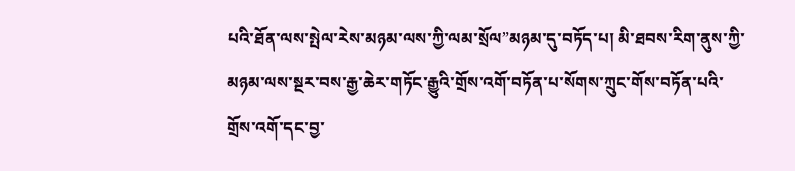པའི་ཐོན་ལས་སྤེལ་རེས་མཉམ་ལས་ཀྱི་ལམ་སྲོལ”མཉམ་དུ་བཏོད་པ། མི་ཐབས་རིག་ནུས་ཀྱི་མཉམ་ལས་སྔར་བས་རྒྱ་ཆེར་གཏོང་རྒྱུའི་གྲོས་འགོ་བཏོན་པ་སོགས་ཀྲུང་གོས་བཏོན་པའི་གྲོས་འགོ་དང་བྱ་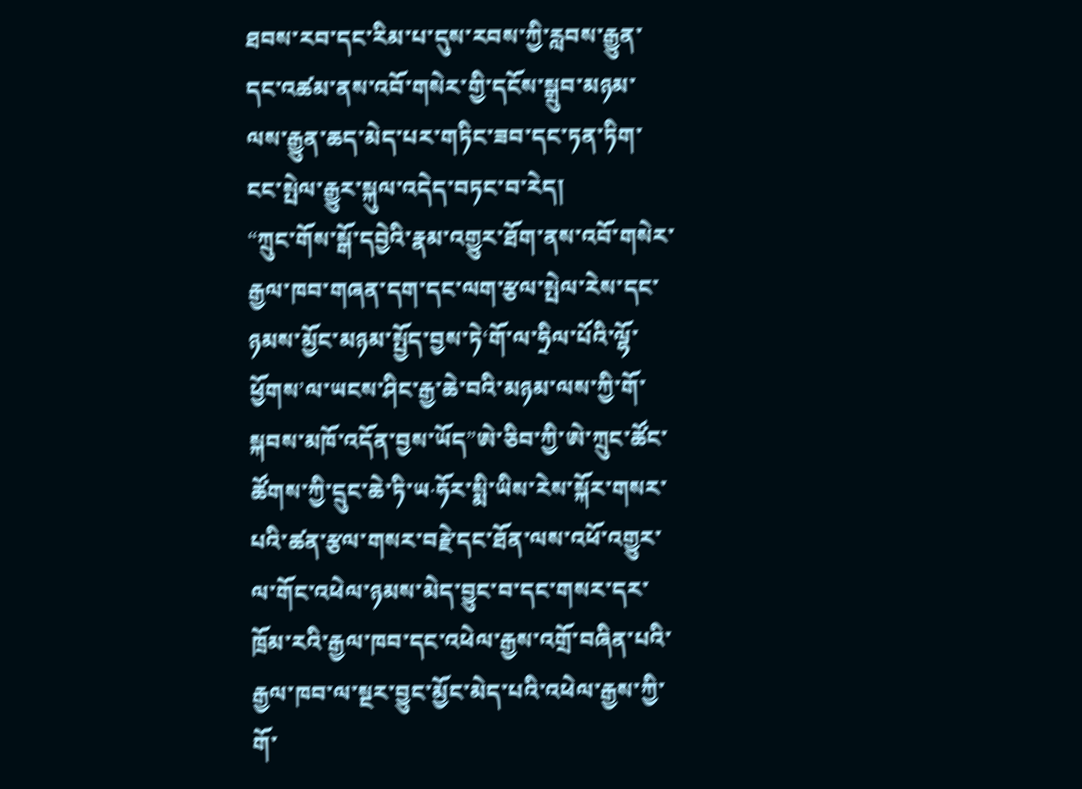ཐབས་རབ་དང་རིམ་པ་དུས་རབས་ཀྱི་རླབས་རྒྱུན་དང་འཚམ་ནས་འབོ་གསེར་གྱི་དངོས་སྒྲུབ་མཉམ་ལས་རྒྱུན་ཆད་མེད་པར་གཏིང་ཟབ་དང་ཏན་ཏིག་ངང་སྤེལ་རྒྱུར་སྐུལ་འདེད་བཏང་བ་རེད།
“ཀྲུང་གོས་སྒོ་དབྱེའི་རྣམ་འགྱུར་ཐོག་ནས་འབོ་གསེར་རྒྱལ་ཁབ་གཞན་དག་དང་ལག་རྩལ་སྤེལ་རེས་དང་ཉམས་མྱོང་མཉམ་སྤྱོད་བྱས་ཏེ‘གོ་ལ་ཧྲིལ་པོའི་ལྷོ་ཕྱོགས’ལ་ཡངས་ཤིང་རྒྱ་ཆེ་བའི་མཉམ་ལས་ཀྱི་གོ་སྐབས་མཁོ་འདོན་བྱས་ཡོད”ཨེ་ཅིབ་ཀྱི་ཨེ་ཀྲུང་ཚོང་ཚོགས་ཀྱི་དྲུང་ཆེ་ཏི་ཡ·ཧོར་སྨི་ཡིས་རེས་སྐོར་གསར་པའི་ཚན་རྩལ་གསར་བརྗེ་དང་ཐོན་ལས་འཕོ་འགྱུར་ལ་གོང་འཕེལ་ཉམས་མེད་བྱུང་བ་དང་གསར་དར་ཁྲོམ་རའི་རྒྱལ་ཁབ་དང་འཕེལ་རྒྱས་འགྲོ་བཞིན་པའི་རྒྱལ་ཁབ་ལ་སྔར་བྱུང་མྱོང་མེད་པའི་འཕེལ་རྒྱས་ཀྱི་གོ་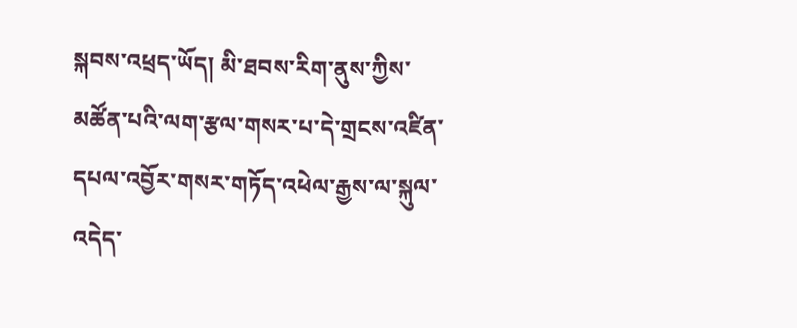སྐབས་འཕྲད་ཡོད། མི་ཐབས་རིག་ནུས་ཀྱིས་མཚོན་པའི་ལག་རྩལ་གསར་པ་དེ་གྲངས་འཛིན་དཔལ་འབྱོར་གསར་གཏོད་འཕེལ་རྒྱས་ལ་སྐུལ་འདེད་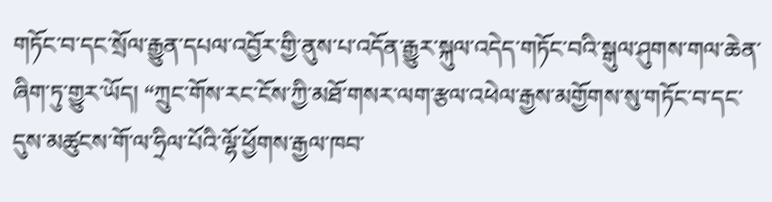གཏོང་བ་དང་སྲོལ་རྒྱུན་དཔལ་འབྱོར་གྱི་ནུས་པ་འདོན་རྒྱུར་སྐུལ་འདེད་གཏོང་བའི་སྒུལ་ཤུགས་གལ་ཆེན་ཞིག་ཏུ་གྱུར་ཡོད། “ཀྲུང་གོས་རང་ངོས་ཀྱི་མཐོ་གསར་ལག་རྩལ་འཕེལ་རྒྱས་མགྱོགས་སུ་གཏོང་བ་དང་དུས་མཚུངས་གོ་ལ་ཧྲིལ་པོའི་ལྷོ་ཕྱོགས་རྒྱལ་ཁབ་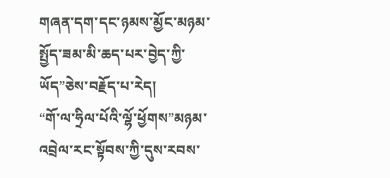གཞན་དག་དང་ཉམས་མྱོང་མཉམ་སྤྱོད་ཟམ་མི་ཆད་པར་བྱེད་ཀྱི་ཡོད”ཅེས་བརྗོད་པ་རེད།
“གོ་ལ་ཧྲིལ་པོའི་ལྷོ་ཕྱོགས”མཉམ་འབྲེལ་རང་སྟོབས་ཀྱི་དུས་རབས་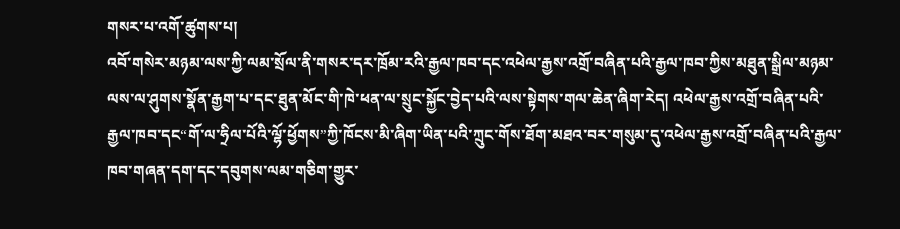གསར་པ་འགོ་ཚུགས་པ།
འབོ་གསེར་མཉམ་ལས་ཀྱི་ལམ་སྲོལ་ནི་གསར་དར་ཁྲོམ་རའི་རྒྱལ་ཁབ་དང་འཕེལ་རྒྱས་འགྲོ་བཞིན་པའི་རྒྱལ་ཁབ་ཀྱིས་མཐུན་སྒྲིལ་མཉམ་ལས་ལ་ཤུགས་སྣོན་རྒྱག་པ་དང་ཐུན་མོང་གི་ཁེ་ཕན་ལ་སྲུང་སྐྱོང་བྱེད་པའི་ལས་སྟེགས་གལ་ཆེན་ཞིག་རེད། འཕེལ་རྒྱས་འགྲོ་བཞིན་པའི་རྒྱལ་ཁབ་དང“གོ་ལ་ཧྲིལ་པོའི་ལྷོ་ཕྱོགས”ཀྱི་ཁོངས་མི་ཞིག་ཡིན་པའི་ཀྲུང་གོས་ཐོག་མཐའ་བར་གསུམ་དུ་འཕེལ་རྒྱས་འགྲོ་བཞིན་པའི་རྒྱལ་ཁབ་གཞན་དག་དང་དབུགས་ལམ་གཅིག་གྱུར་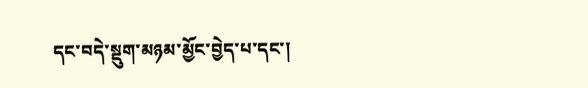དང་བདེ་སྡུག་མཉམ་མྱོང་བྱེད་པ་དང་།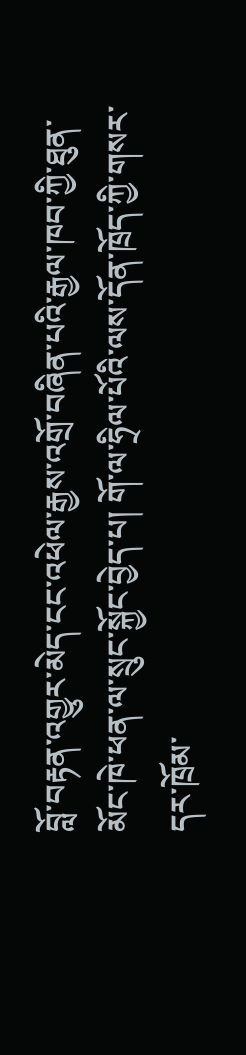བློ་བརྟན་འགྱུར་མེད་ངང་འཕེལ་རྒྱས་འགྲོ་བཞིན་པའི་རྒྱལ་ཁབ་ཀྱི་ཐུན་མོང་ཁེ་ཕན་ལ་སྲུང་སྐྱོང་བྱེད་པ། གོ་ལ་ཧྲིལ་པོའི་ལས་དོན་ཁྲོད་ཀྱི་གསར་དར་ཁྲོམ་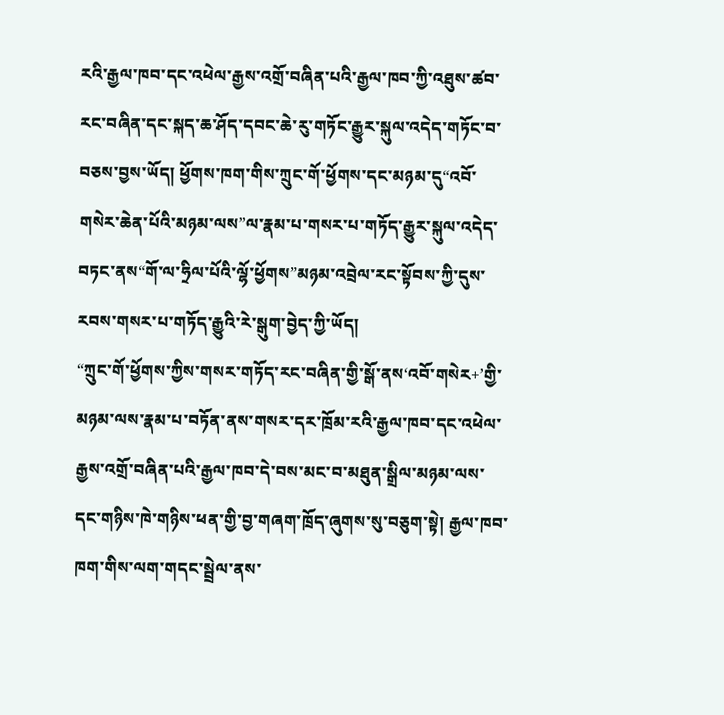རའི་རྒྱལ་ཁབ་དང་འཕེལ་རྒྱས་འགྲོ་བཞིན་པའི་རྒྱལ་ཁབ་ཀྱི་འཐུས་ཚབ་རང་བཞིན་དང་སྐད་ཆ་ཤོད་དབང་ཆེ་རུ་གཏོང་རྒྱུར་སྐུལ་འདེད་གཏོང་བ་བཅས་བྱས་ཡོད། ཕྱོགས་ཁག་གིས་ཀྲུང་གོ་ཕྱོགས་དང་མཉམ་དུ“འབོ་གསེར་ཆེན་པོའི་མཉམ་ལས”ལ་རྣམ་པ་གསར་པ་གཏོད་རྒྱུར་སྐུལ་འདེད་བཏང་ནས“གོ་ལ་ཧྲིལ་པོའི་ལྷོ་ཕྱོགས”མཉམ་འབྲེལ་རང་སྟོབས་ཀྱི་དུས་རབས་གསར་པ་གཏོད་རྒྱུའི་རེ་སྒུག་བྱེད་ཀྱི་ཡོད།
“ཀྲུང་གོ་ཕྱོགས་ཀྱིས་གསར་གཏོད་རང་བཞིན་གྱི་སྒོ་ནས‘འབོ་གསེར+’གྱི་མཉམ་ལས་རྣམ་པ་བཏོན་ནས་གསར་དར་ཁྲོམ་རའི་རྒྱལ་ཁབ་དང་འཕེལ་རྒྱས་འགྲོ་བཞིན་པའི་རྒྱལ་ཁབ་དེ་བས་མང་བ་མཐུན་སྒྲིལ་མཉམ་ལས་དང་གཉིས་ཁེ་གཉིས་ཕན་གྱི་བྱ་གཞག་ཁྲོད་ཞུགས་སུ་བཅུག་སྟེ། རྒྱལ་ཁབ་ཁག་གིས་ལག་གདང་སྦྲེལ་ནས་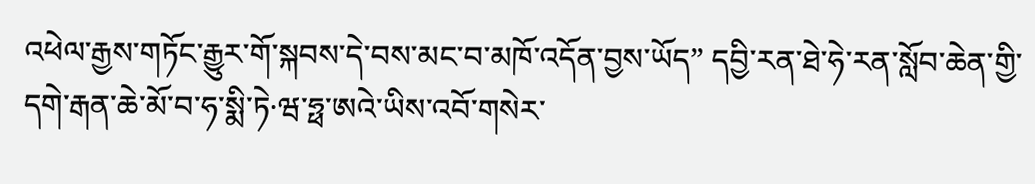འཕེལ་རྒྱས་གཏོང་རྒྱུར་གོ་སྐབས་དེ་བས་མང་བ་མཁོ་འདོན་བྱས་ཡོད” དབྱི་རན་ཐེ་ཧེ་རན་སློབ་ཆེན་གྱི་དགེ་རྒན་ཆེ་མོ་བ་ཧ་སྨི་ཏེ·ཝ་ཧྥ་ཨའེ་ཡིས་འབོ་གསེར་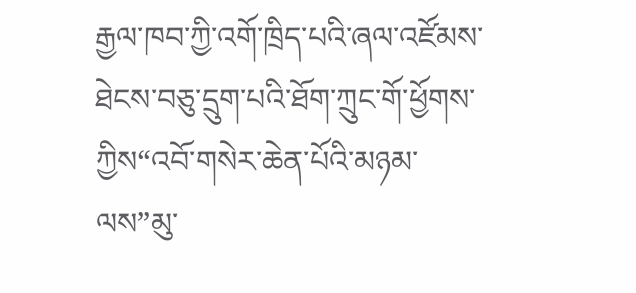རྒྱལ་ཁབ་ཀྱི་འགོ་ཁྲིད་པའི་ཞལ་འཛོམས་ཐེངས་བཅུ་དྲུག་པའི་ཐོག་ཀྲུང་གོ་ཕྱོགས་ཀྱིས“འབོ་གསེར་ཆེན་པོའི་མཉམ་ལས”མུ་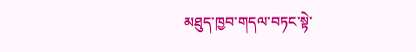མཐུད་ཁྱབ་གདལ་བཏང་སྟེ་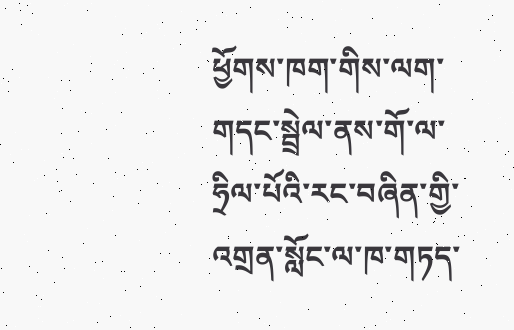ཕྱོགས་ཁག་གིས་ལག་གདང་སྦྲེལ་ནས་གོ་ལ་ཧྲིལ་པོའི་རང་བཞིན་གྱི་འགྲན་སློང་ལ་ཁ་གཏད་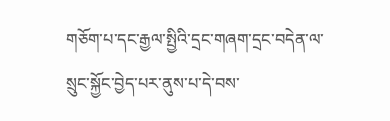གཅོག་པ་དང་རྒྱལ་སྤྱིའི་དྲང་གཞག་དྲང་བདེན་ལ་སྲུང་སྐྱོང་བྱེད་པར་ནུས་པ་དེ་བས་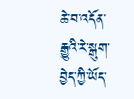ཆེ་བ་འདོན་རྒྱུའི་རེ་སྒུག་བྱེད་ཀྱི་ཡོད་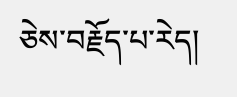ཅེས་བརྗོད་པ་རེད།